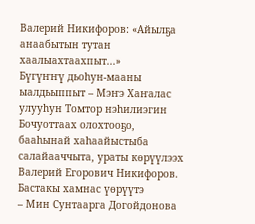Валерий Никифоров: «Айылҕа анаабытын тутан хаалыахтаахпыт...»
Бүгүҥҥү дьоһун-мааны ыалдьыппыт – Мэҥэ Хаҥалас улууһун Томтор нэһилиэгин Бочуоттаах олохтооҕо, бааһынай хаһаайыстыба салайааччыта, ураты көрүүлээх Валерий Егорович Никифоров.
Бастакы хамнас үөрүүтэ
– Мин Сунтаарга Догойдонова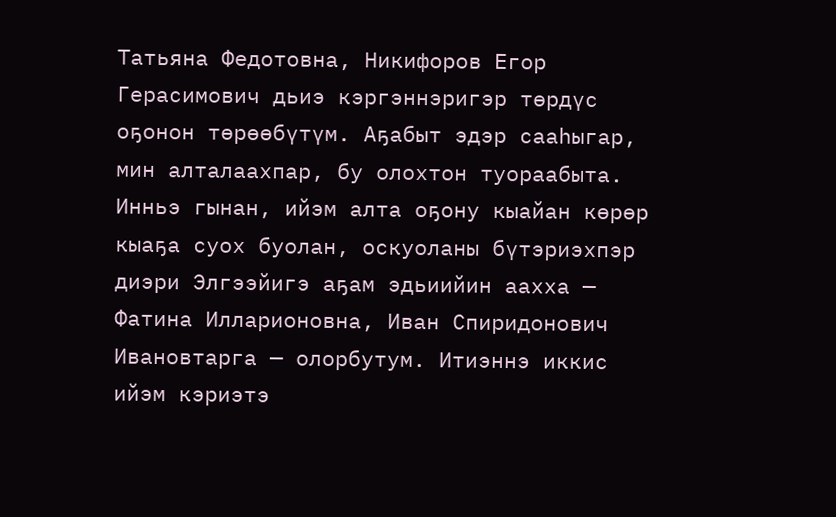Татьяна Федотовна, Никифоров Егор Герасимович дьиэ кэргэннэригэр төрдүс оҕонон төрөөбүтүм. Аҕабыт эдэр сааһыгар, мин алталаахпар, бу олохтон туораабыта. Инньэ гынан, ийэм алта оҕону кыайан көрөр кыаҕа суох буолан, оскуоланы бүтэриэхпэр диэри Элгээйигэ аҕам эдьиийин аахха — Фатина Илларионовна, Иван Спиридонович Ивановтарга — олорбутум. Итиэннэ иккис ийэм кэриэтэ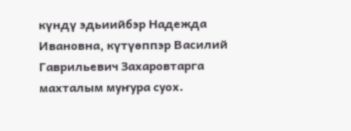күндү эдьиийбэр Надежда Ивановна, күтүөппэр Василий Гаврильевич Захаровтарга махталым муҥура суох.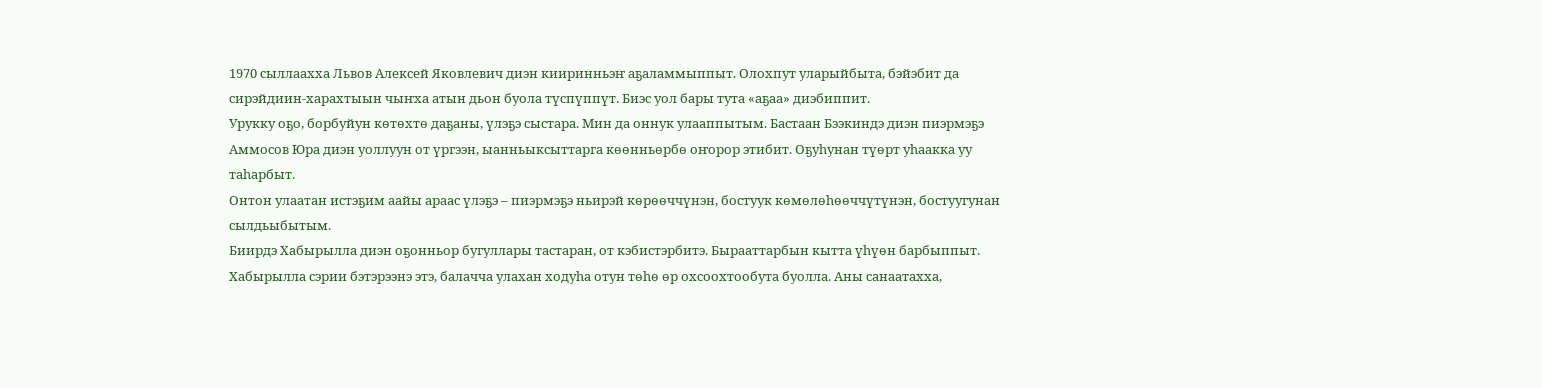1970 сыллаахха Львов Алексей Яковлевич диэн кииринньэҥ аҕаламмыппыт. Олохпут уларыйбыта, бэйэбит да сирэйдиин-харахтыын чыҥха атын дьон буола түспүппүт. Биэс уол бары тута «аҕаа» диэбиппит.
Урукку оҕо, борбуйун көтөхтө даҕаны, үлэҕэ сыстара. Мин да оннук улааппытым. Бастаан Бээкиндэ диэн пиэрмэҕэ Аммосов Юра диэн уоллуун от үргээн, ыанньыксыттарга көөнньөрбө оҥорор этибит. Оҕуһунан түөрт уһаакка уу таһарбыт.
Онтон улаатан истэҕим аайы араас үлэҕэ – пиэрмэҕэ ньирэй көрөөччүнэн, бостуук көмөлөһөөччүтүнэн, бостуугунан сылдьыбытым.
Биирдэ Хабырылла диэн оҕонньор бугуллары тастаран, от кэбистэрбитэ. Бырааттарбын кытта үһүөн барбыппыт. Хабырылла сэрии бэтэрээнэ этэ, балачча улахан ходуһа отун төһө өр охсоохтообута буолла. Аны санаатахха,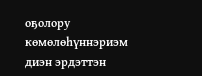оҕолору көмөлөһүннэриэм диэн эрдэттэн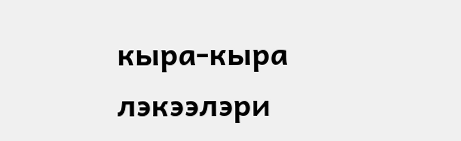кыра-кыра лэкээлэри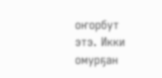оҥорбут этэ. Икки омурҕан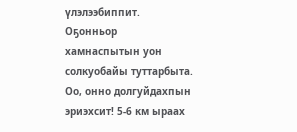үлэлээбиппит. Оҕонньор хамнаспытын уон солкуобайы туттарбыта. Оо, онно долгуйдахпын эриэхсит! 5-6 км ыраах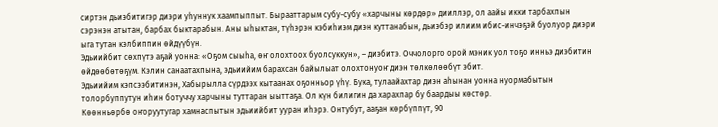сиртэн дьиэбитигэр диэри уһуннук хаампыппыт. Бырааттарым субу-субу «харчыны көрдөр» дииллэр, ол аайы икки тарбахпын сэрэнэн атытан, барбах быктарабын. Аны ыһыктан, түһэрэн кэбиһиэм диэн куттанабын, дьиэбэр илиим ибис-инчэҕэй буолуор диэри ыга тутан кэлбиппин өйдүүбүн.
Эдьиийбит сөхпүтэ аҕай уонна: «Оҕом сыыһа, өҥ олохтоох буолсуккун», – диэбитэ. Оччолорго орой мэник уол тоҕо инньэ диэбитин өйдөөбөтөҕүм. Кэлин санаатахпына, эдьиийим барахсан байылыат олохтонуоҥ диэн төлкөлөөбүт эбит.
Эдьиийим кэпсээбитинэн, Хабырылла сүрдээх кытаанах оҕонньор үһү. Бука, тулаайахтар диэн аһынан уонна нуормабытын толорбуппутун иһин ботуччу харчыны туттаран ыыттаҕа. Ол күн билигин да харахпар бу баардыы көстөр.
Көөнньөрбө оҥоруутугар хамнаспытын эдьиийбит ууран иһэрэ. Онтубут, ааҕан көрбүппүт, 90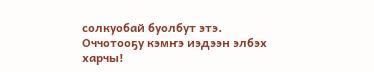солкуобай буолбут этэ. Оччотооҕу кэмҥэ иэдээн элбэх харчы!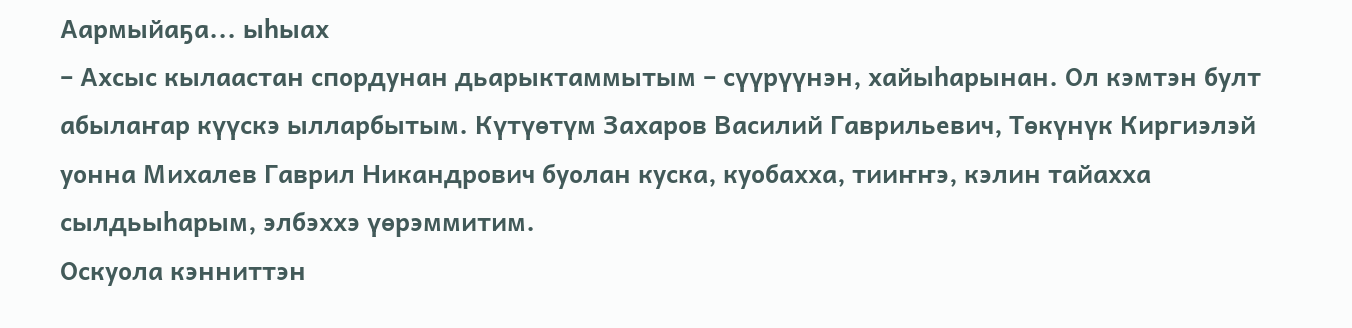Аармыйаҕа... ыһыах
– Ахсыс кылаастан спордунан дьарыктаммытым – сүүрүүнэн, хайыһарынан. Ол кэмтэн булт абылаҥар күүскэ ылларбытым. Күтүөтүм Захаров Василий Гаврильевич, Төкүнүк Киргиэлэй уонна Михалев Гаврил Никандрович буолан куска, куобахха, тииҥҥэ, кэлин тайахха сылдьыһарым, элбэххэ үөрэммитим.
Оскуола кэнниттэн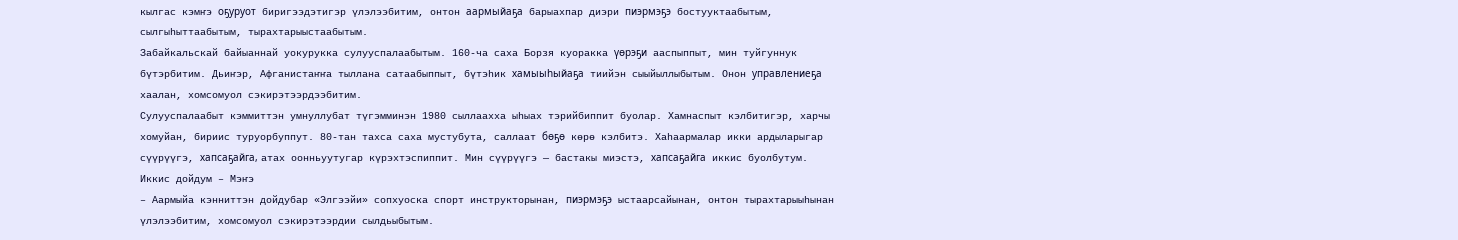кылгас кэмҥэ оҕуруот биригээдэтигэр үлэлээбитим, онтон аармыйаҕа барыахпар диэри пиэрмэҕэ бостууктаабытым, сылгыһыттаабытым, тырахтарыыстаабытым.
Забайкальскай байыаннай уокурукка сулууспалаабытым. 160-ча саха Борзя куоракка үөрэҕи ааспыппыт, мин туйгуннук бүтэрбитим. Дьиҥэр, Афганистаҥҥа тыллана сатаабыппыт, бүтэһик хамыыһыйаҕа тиийэн сыыйыллыбытым. Онон управлениеҕа хаалан, хомсомуол сэкирэтээрдээбитим.
Сулууспалаабыт кэммиттэн умнуллубат түгэмминэн 1980 сыллаахха ыһыах тэрийбиппит буолар. Хамнаспыт кэлбитигэр, харчы хомуйан, бириис туруорбуппут. 80-тан тахса саха мустубута, саллаат бөҕө көрө кэлбитэ. Хаһаармалар икки ардыларыгар сүүрүүгэ, хапсаҕайга, атах оонньуутугар күрэхтэспиппит. Мин сүүрүүгэ — бастакы миэстэ, хапсаҕайга иккис буолбутум.
Иккис дойдум – Мэҥэ
– Аармыйа кэнниттэн дойдубар «Элгээйи» сопхуоска спорт инструкторынан, пиэрмэҕэ ыстаарсайынан, онтон тырахтарыыһынан үлэлээбитим, хомсомуол сэкирэтээрдии сылдьыбытым.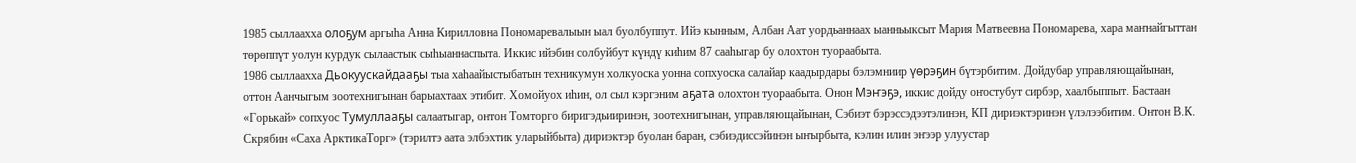1985 сыллаахха олоҕум аргыһа Анна Кирилловна Пономаревалыын ыал буолбуппут. Ийэ кынным, Албан Аат уордьаннаах ыанньыксыт Мария Матвеевна Пономарева, хара маҥнайгыттан төрөппүт уолун курдук сылаастык сыһыаннаспыта. Иккис ийэбин солбуйбут күндү киһим 87 сааһыгар бу олохтон туораабыта.
1986 сыллаахха Дьокуускайдааҕы тыа хаһаайыстыбатын техникумун холкуоска уонна сопхуоска салайар каадырдары бэлэмниир үөрэҕин бүтэрбитим. Дойдубар управляющайынан, оттон Аанчыгым зоотехнигынан барыахтаах этибит. Хомойуох иһин, ол сыл кэргэним аҕата олохтон туораабыта. Онон Мэҥэҕэ, иккис дойду оҥостубут сирбэр, хаалбыппыт. Бастаан «Горькай» сопхуос Тумуллааҕы салаатыгар, онтон Томторго биригэдьииринэн, зоотехнигынан, управляющайынан, Сэбиэт бэрэссэдээтэлинэн, КП дириэктэринэн үлэлээбитим. Онтон В.К. Скрябин «Саха АрктикаТорг» (тэрилтэ аата элбэхтик уларыйбыта) дириэктэр буолан баран, сэбиэдиссэйинэн ыҥырбыта, кэлин илин эҥээр улуустар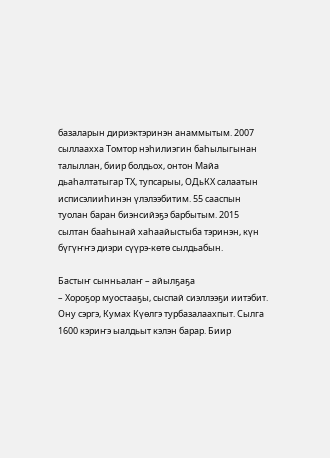базаларын дириэктэринэн анаммытым. 2007 сыллаахха Томтор нэһилиэгин баһылыгынан талыллан, биир болдьох, онтон Майа дьаһалтатыгар ТХ, тупсарыы, ОДьКХ салаатын исписэлииһинэн үлэлээбитим. 55 сааспын туолан баран биэнсийэҕэ барбытым. 2015 сылтан бааһынай хаһаайыстыба тэринэн, күн бүгүҥҥэ диэри сүүрэ-көтө сылдьабын.

Бастыҥ сынньалаҥ – айылҕаҕа
– Хороҕор муостааҕы, сыспай сиэллээҕи иитэбит. Ону сэргэ, Кумах Күөлгэ турбазалаахпыт. Сылга 1600 кэриҥэ ыалдьыт кэлэн барар. Биир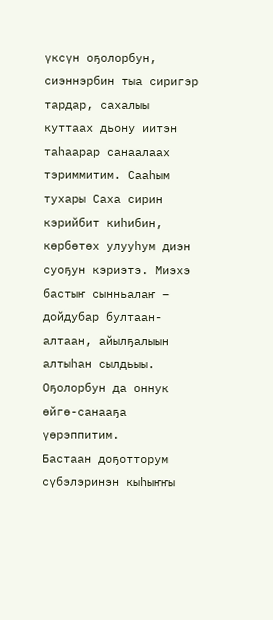үксүн оҕолорбун, сиэннэрбин тыа сиригэр тардар, сахалыы куттаах дьону иитэн таһаарар санаалаах тэриммитим. Сааһым тухары Саха сирин кэрийбит киһибин, көрбөтөх улууһум диэн суоҕун кэриэтэ. Миэхэ бастыҥ сынньалаҥ – дойдубар бултаан-алтаан, айылҕалыын алтыһан сылдьыы. Оҕолорбун да оннук өйгө-санааҕа үөрэппитим.
Бастаан доҕотторум сүбэлэринэн кыһыҥҥы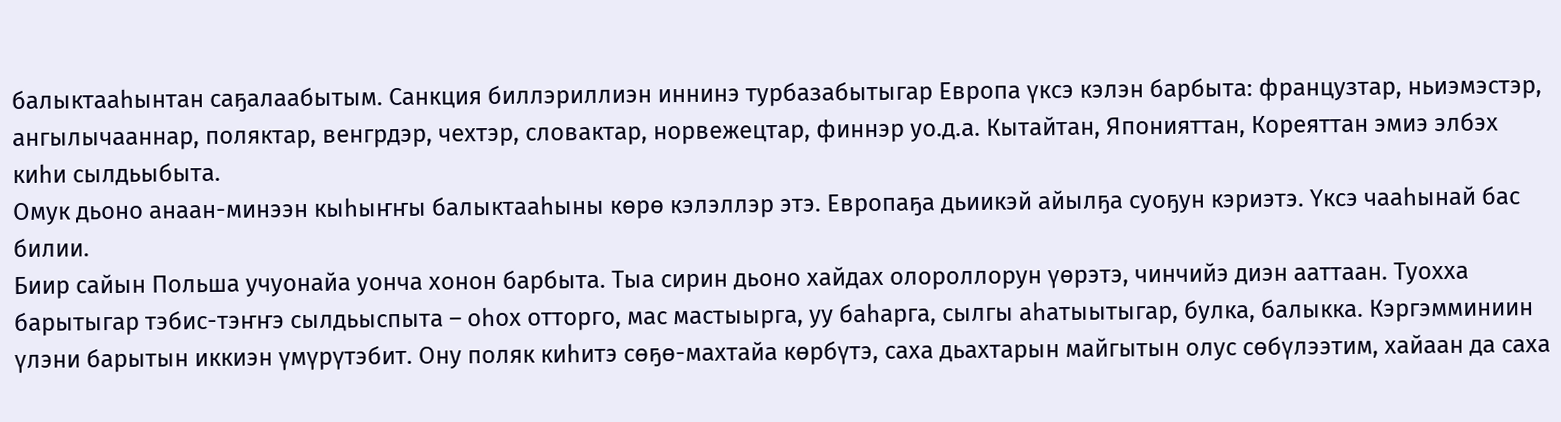балыктааһынтан саҕалаабытым. Санкция биллэриллиэн иннинэ турбазабытыгар Европа үксэ кэлэн барбыта: французтар, ньиэмэстэр, ангылычааннар, поляктар, венгрдэр, чехтэр, словактар, норвежецтар, финнэр уо.д.а. Кытайтан, Японияттан, Кореяттан эмиэ элбэх киһи сылдьыбыта.
Омук дьоно анаан-минээн кыһыҥҥы балыктааһыны көрө кэлэллэр этэ. Европаҕа дьиикэй айылҕа суоҕун кэриэтэ. Үксэ чааһынай бас билии.
Биир сайын Польша учуонайа уонча хонон барбыта. Тыа сирин дьоно хайдах олороллорун үөрэтэ, чинчийэ диэн ааттаан. Туохха барытыгар тэбис-тэҥҥэ сылдьыспыта – оһох отторго, мас мастыырга, уу баһарга, сылгы аһатыытыгар, булка, балыкка. Кэргэмминиин үлэни барытын иккиэн үмүрүтэбит. Ону поляк киһитэ сөҕө-махтайа көрбүтэ, саха дьахтарын майгытын олус сөбүлээтим, хайаан да саха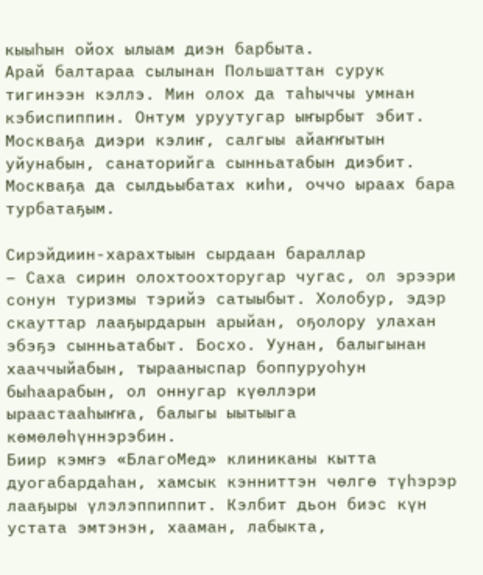кыыһын ойох ылыам диэн барбыта.
Арай балтараа сылынан Польшаттан сурук тигинээн кэллэ. Мин олох да таһыччы умнан кэбиспиппин. Онтум уруутугар ыҥырбыт эбит. Москваҕа диэри кэлиҥ, салгыы айаҥҥытын уйунабын, санаторийга сынньатабын диэбит. Москваҕа да сылдьыбатах киһи, оччо ыраах бара турбатаҕым.

Сирэйдиин-харахтыын сырдаан бараллар
– Саха сирин олохтоохторугар чугас, ол эрээри сонун туризмы тэрийэ сатыыбыт. Холобур, эдэр скауттар лааҕырдарын арыйан, оҕолору улахан эбэҕэ сынньатабыт. Босхо. Уунан, балыгынан хааччыйабын, тырааныспар боппуруоһун быһаарабын, ол оннугар күөллэри ыраастааһыҥҥа, балыгы ыытыыга көмөлөһүннэрэбин.
Биир кэмҥэ «БлагоМед» клиниканы кытта дуогабардаһан, хамсык кэнниттэн чөлгө түһэрэр лааҕыры үлэлэппиппит. Кэлбит дьон биэс күн устата эмтэнэн, хааман, лабыкта,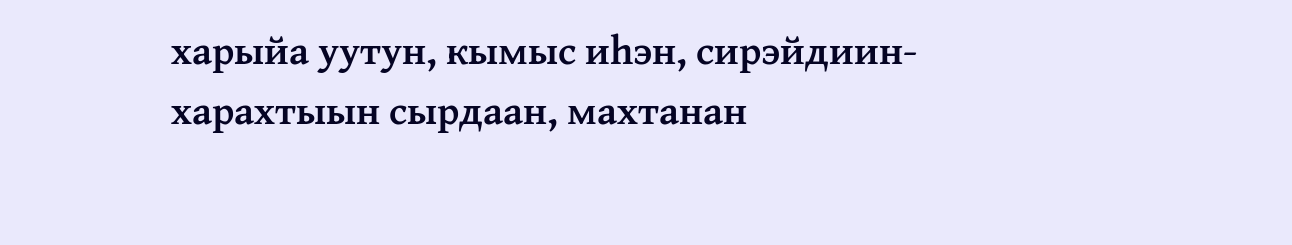харыйа уутун, кымыс иһэн, сирэйдиин-харахтыын сырдаан, махтанан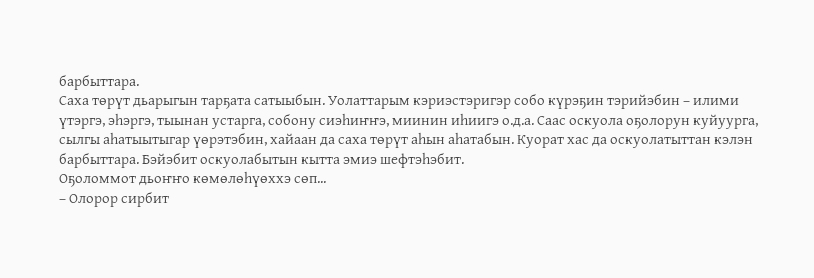барбыттара.
Саха төрүт дьарыгын тарҕата сатыыбын. Уолаттарым кэриэстэригэр собо күрэҕин тэрийэбин – илими үтэргэ, эһэргэ, тыынан устарга, собону сиэһиҥҥэ, миинин иһиигэ о.д.а. Саас оскуола оҕолорун куйуурга, сылгы аһатыытыгар үөрэтэбин, хайаан да саха төрүт аһын аһатабын. Куорат хас да оскуолатыттан кэлэн барбыттара. Бэйэбит оскуолабытын кытта эмиэ шефтэһэбит.
Оҕоломмот дьоҥҥо көмөлөһүөххэ сөп...
– Олорор сирбит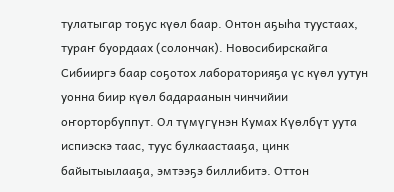тулатыгар тоҕус күөл баар. Онтон аҕыһа туустаах, тураҥ буордаах (солончак). Новосибирскайга Сибииргэ баар соҕотох лабораторияҕа үс күөл уутун уонна биир күөл бадараанын чинчийии оҥорторбуппут. Ол түмүгүнэн Кумах Күөлбүт уута испиэскэ таас, туус булкаастааҕа, цинк байытыылааҕа, эмтээҕэ биллибитэ. Оттон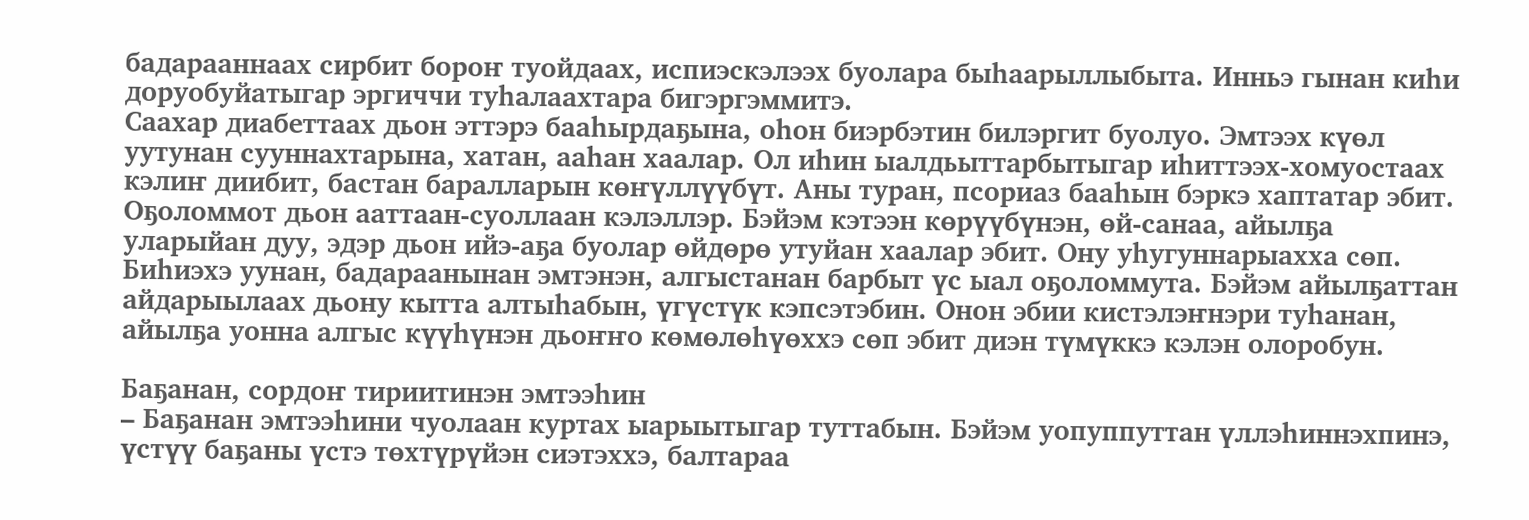бадарааннаах сирбит бороҥ туойдаах, испиэскэлээх буолара быһаарыллыбыта. Инньэ гынан киһи доруобуйатыгар эргиччи туһалаахтара бигэргэммитэ.
Саахар диабеттаах дьон эттэрэ бааһырдаҕына, оһон биэрбэтин билэргит буолуо. Эмтээх күөл уутунан сууннахтарына, хатан, ааһан хаалар. Ол иһин ыалдьыттарбытыгар иһиттээх-хомуостаах кэлиҥ диибит, бастан баралларын көҥүллүүбүт. Аны туран, псориаз бааһын бэркэ хаптатар эбит.
Оҕоломмот дьон ааттаан-суоллаан кэлэллэр. Бэйэм кэтээн көрүүбүнэн, өй-санаа, айылҕа уларыйан дуу, эдэр дьон ийэ-аҕа буолар өйдөрө утуйан хаалар эбит. Ону уһугуннарыахха сөп. Биһиэхэ уунан, бадараанынан эмтэнэн, алгыстанан барбыт үс ыал оҕоломмута. Бэйэм айылҕаттан айдарыылаах дьону кытта алтыһабын, үгүстүк кэпсэтэбин. Онон эбии кистэлэҥнэри туһанан, айылҕа уонна алгыс күүһүнэн дьоҥҥо көмөлөһүөххэ сөп эбит диэн түмүккэ кэлэн олоробун.

Баҕанан, сордоҥ тириитинэн эмтээһин
– Баҕанан эмтээһини чуолаан куртах ыарыытыгар туттабын. Бэйэм уопуппуттан үллэһиннэхпинэ, үстүү баҕаны үстэ төхтүрүйэн сиэтэххэ, балтараа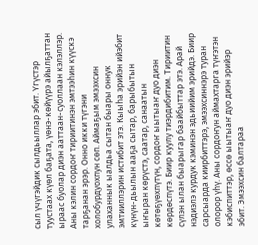сыл үчүгэйдик сылдьыллар эбит. Үгүстэр туустаах күөл баҕата, үөнэ-көйүүрэ айылҕаттан ыраас буолар диэн ааттаан-суоллаан кэлэллэр.
Аны кэлин сордоҥ тириитинэн эмтээһин күүскэ тарҕанан эрэр. Онно икки түгэни холобурдуохпун сөп. Аймаҕым эмээхсин улаханнык ыалдьа сытан быары оннук эмтииллэрин истибит этэ. Кыыһа эрийэн ийэбит күнүн-дьылын ааҕа сытар, барыбытын ыҥыран көрүстэ, саатар, санаатын көтөҕүөхпүтүн, сордоҥ ыытыаҥ дуо диэн көрдөспүтэ. Биир куулу тиэрдибитим. Тириитин сүлэн ылан быарыгар баайбыттар этэ. Арай нэдиэлэ курдук кэминэн эдьиийим эрийдэ. Биир сарсыарда киирбиттэрэ, эмээхсиннэрэ туран олорор үһү. Аны сордоҥун аймахтарга түҥэтэн кэбиспиттэр, өссө ыытыаҥ дуо диэн эрийэр эбит. Эмээхсин балтараа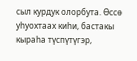сыл курдук олорбута. Өссө уһуохтаах киһи, бастакы кыраһа түспүтүгэр,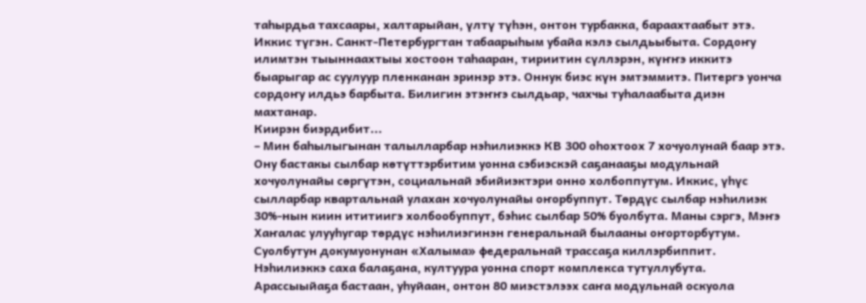таһырдьа тахсаары, халтарыйан, үлтү түһэн, онтон турбакка, бараахтаабыт этэ.
Иккис түгэн. Санкт-Петербургтан табаарыһым убайа кэлэ сылдьыбыта. Сордоҥу илимтэн тыыннаахтыы хостоон таһааран, тириитин сүллэрэн, күҥҥэ иккитэ быарыгар ас суулуур пленканан эринэр этэ. Оннук биэс күн эмтэммитэ. Питергэ уонча сордоҥу илдьэ барбыта. Билигин этэҥҥэ сылдьар, чахчы туһалаабыта диэн махтанар.
Киирэн биэрдибит...
– Мин баһылыгынан талылларбар нэһилиэккэ КВ 300 оһохтоох 7 хочуолунай баар этэ. Ону бастакы сылбар көтүттэрбитим уонна сэбиэскэй саҕанааҕы модульнай хочуолунайы сөргүтэн, социальнай эбийиэктэри онно холбоппутум. Иккис, үһүс сылларбар квартальнай улахан хочуолунайы оҥорбуппут. Төрдүс сылбар нэһилиэк 30%-нын киин ититиигэ холбообуппут, бэһис сылбар 50% буолбута. Маны сэргэ, Мэҥэ Хаҥалас улууһугар төрдүс нэһилиэгинэн генеральнай былааны оҥорторбутум. Суолбутун докумуонунан «Халыма» федеральнай трассаҕа киллэрбиппит. Нэһилиэккэ саха балаҕана, култуура уонна спорт комплекса тутуллубута. Арассыыйаҕа бастаан, уһуйаан, онтон 80 миэстэлээх саҥа модульнай оскуола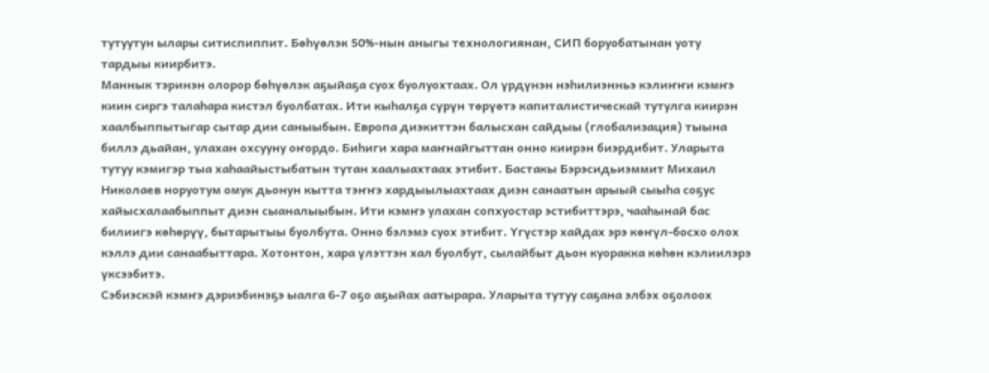тутуутун ылары ситиспиппит. Бөһүөлэк 50%-нын аныгы технологиянан, СИП боруобатынан уоту тардыы киирбитэ.
Маннык тэринэн олорор бөһүөлэк аҕыйаҕа суох буолуохтаах. Ол үрдүнэн нэһилиэнньэ кэлиҥҥи кэмҥэ киин сиргэ талаһара кистэл буолбатах. Ити кыһалҕа сүрүн төрүөтэ капиталистическай тутулга киирэн хаалбыппытыгар сытар дии саныыбын. Европа диэкиттэн балысхан сайдыы (глобализация) тыына биллэ дьайан, улахан охсууну оҥордо. Биһиги хара маҥнайгыттан онно киирэн биэрдибит. Уларыта тутуу кэмигэр тыа хаһаайыстыбатын тутан хаалыахтаах этибит. Бастакы Бэрэсидьиэммит Михаил Николаев норуотум омук дьонун кытта тэҥҥэ хардыылыахтаах диэн санаатын арыый сыыһа соҕус хайысхалаабыппыт диэн сыаналыыбын. Ити кэмҥэ улахан сопхуостар эстибиттэрэ, чааһынай бас билиигэ көһөрүү, бытарытыы буолбута. Онно бэлэмэ суох этибит. Үгүстэр хайдах эрэ көҥүл-босхо олох кэллэ дии санаабыттара. Хотонтон, хара үлэттэн хал буолбут, сылайбыт дьон куоракка көһөн кэлиилэрэ үксээбитэ.
Сэбиэскэй кэмҥэ дэриэбинэҕэ ыалга 6-7 оҕо аҕыйах аатырара. Уларыта тутуу саҕана элбэх оҕолоох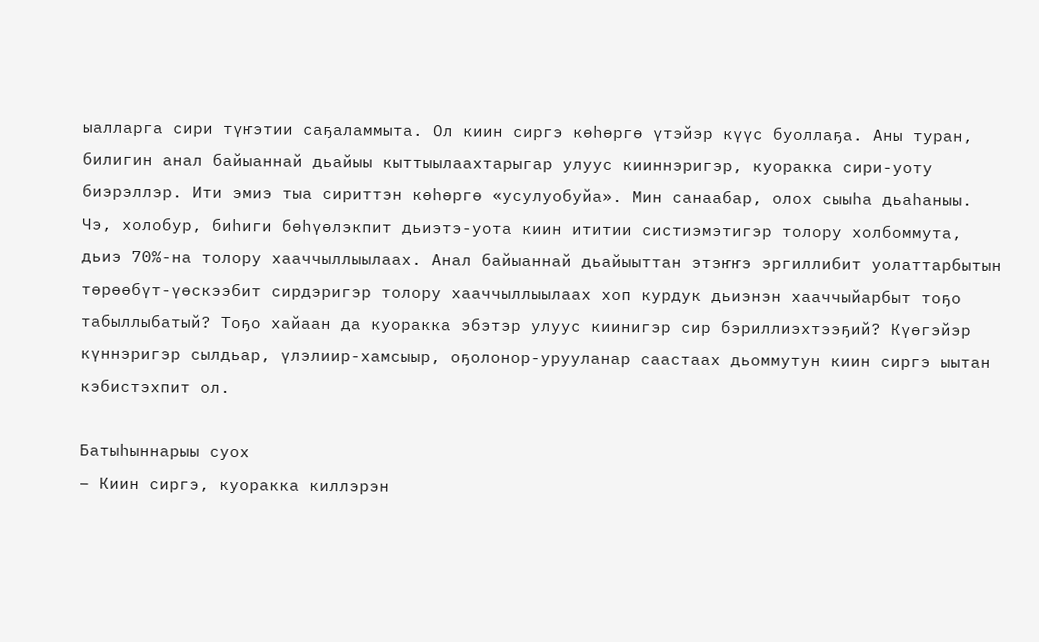ыалларга сири түҥэтии саҕаламмыта. Ол киин сиргэ көһөргө үтэйэр күүс буоллаҕа. Аны туран, билигин анал байыаннай дьайыы кыттыылаахтарыгар улуус кииннэригэр, куоракка сири-уоту биэрэллэр. Ити эмиэ тыа сириттэн көһөргө «усулуобуйа». Мин санаабар, олох сыыһа дьаһаныы.
Чэ, холобур, биһиги бөһүөлэкпит дьиэтэ-уота киин ититии систиэмэтигэр толору холбоммута, дьиэ 70%-на толору хааччыллыылаах. Анал байыаннай дьайыыттан этэҥҥэ эргиллибит уолаттарбытын төрөөбүт-үөскээбит сирдэригэр толору хааччыллыылаах хоп курдук дьиэнэн хааччыйарбыт тоҕо табыллыбатый? Тоҕо хайаан да куоракка эбэтэр улуус киинигэр сир бэриллиэхтээҕий? Күөгэйэр күннэригэр сылдьар, үлэлиир-хамсыыр, оҕолонор-урууланар саастаах дьоммутун киин сиргэ ыытан кэбистэхпит ол.

Батыһыннарыы суох
– Киин сиргэ, куоракка киллэрэн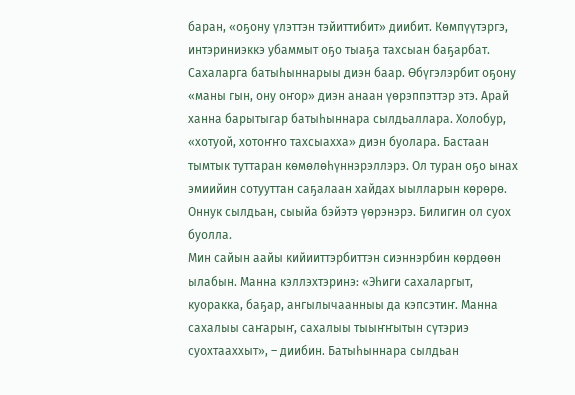баран, «оҕону үлэттэн тэйиттибит» диибит. Көмпүүтэргэ, интэриниэккэ убаммыт оҕо тыаҕа тахсыан баҕарбат. Сахаларга батыһыннарыы диэн баар. Өбүгэлэрбит оҕону «маны гын, ону оҥор» диэн анаан үөрэппэттэр этэ. Арай ханна барытыгар батыһыннара сылдьаллара. Холобур, «хотуой, хотоҥҥо тахсыахха» диэн буолара. Бастаан тымтык туттаран көмөлөһүннэрэллэрэ. Ол туран оҕо ынах эмиийин сотууттан саҕалаан хайдах ыылларын көрөрө. Оннук сылдьан, сыыйа бэйэтэ үөрэнэрэ. Билигин ол суох буолла.
Мин сайын аайы кийииттэрбиттэн сиэннэрбин көрдөөн ылабын. Манна кэллэхтэринэ: «Эһиги сахаларгыт, куоракка, баҕар, ангылычаанныы да кэпсэтиҥ. Манна сахалыы саҥарыҥ, сахалыы тыыҥҥытын сүтэриэ суохтааххыт», – диибин. Батыһыннара сылдьан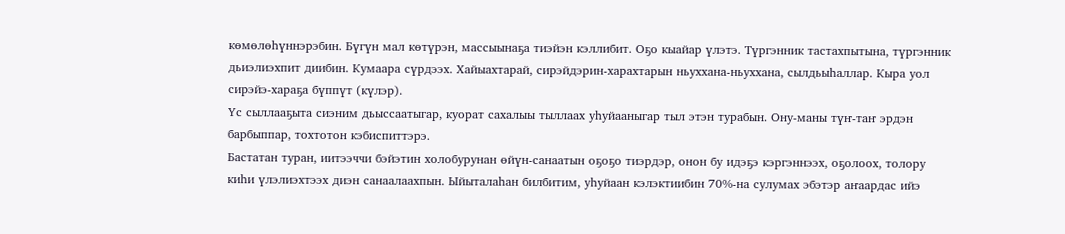көмөлөһүннэрэбин. Бүгүн мал көтүрэн, массыынаҕа тиэйэн кэллибит. Оҕо кыайар үлэтэ. Түргэнник тастахпытына, түргэнник дьиэлиэхпит диибин. Кумаара сүрдээх. Хайыахтарай, сирэйдэрин-харахтарын ньуххана-ньуххана, сылдьыһаллар. Кыра уол сирэйэ-хараҕа бүппүт (күлэр).
Үс сыллааҕыта сиэним дьыссаатыгар, куорат сахалыы тыллаах уһуйааныгар тыл этэн турабын. Ону-маны түҥ-таҥ эрдэн барбыппар, тохтотон кэбиспиттэрэ.
Бастатан туран, иитээччи бэйэтин холобурунан өйүн-санаатын оҕоҕо тиэрдэр, онон бу идэҕэ кэргэннээх, оҕолоох, толору киһи үлэлиэхтээх диэн санаалаахпын. Ыйыталаһан билбитим, уһуйаан кэлэктиибин 70%-на сулумах эбэтэр аҥаардас ийэ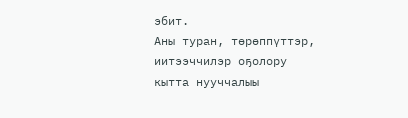эбит.
Аны туран, төрөппүттэр, иитээччилэр оҕолору кытта нууччалыы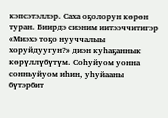кэпсэтэллэр. Саха оҕолорун көрөн туран. Биирдэ сиэним иитээччитигэр «Миэхэ тоҕо нууччалыы хоруйдуугун?» диэн куһаҕаннык көрүллүбүтүм. Соһуйуом уонна сонньуйуом иһин, уһуйааны бүтэрбит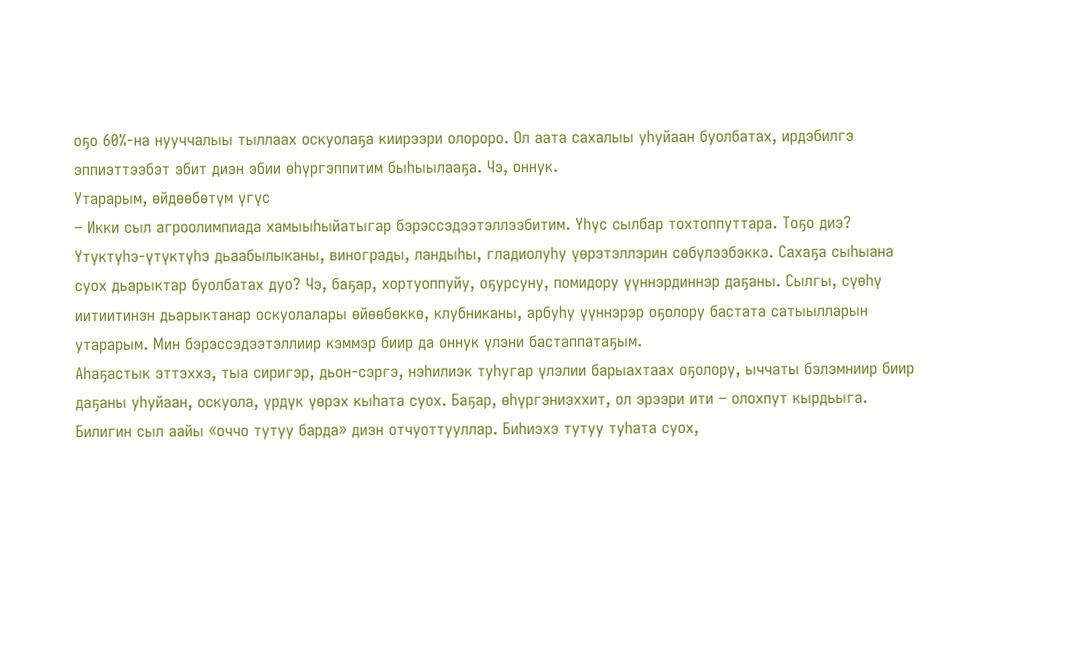оҕо 60%-на нууччалыы тыллаах оскуолаҕа киирээри олороро. Ол аата сахалыы уһуйаан буолбатах, ирдэбилгэ эппиэттээбэт эбит диэн эбии өһүргэппитим быһыылааҕа. Чэ, оннук.
Утарарым, өйдөөбөтүм үгүс
– Икки сыл агроолимпиада хамыыһыйатыгар бэрэссэдээтэллээбитим. Үһүс сылбар тохтоппуттара. Тоҕо диэ? Үтүктүһэ-үтүктүһэ дьаабылыканы, винограды, ландыһы, гладиолуһу үөрэтэллэрин сөбүлээбэккэ. Сахаҕа сыһыана суох дьарыктар буолбатах дуо? Чэ, баҕар, хортуоппуйу, оҕурсуну, помидору үүннэрдиннэр даҕаны. Сылгы, сүөһү иитиитинэн дьарыктанар оскуолалары өйөөбөккө, клубниканы, арбуһу үүннэрэр оҕолору бастата сатыылларын утарарым. Мин бэрэссэдээтэллиир кэммэр биир да оннук үлэни бастаппатаҕым.
Аһаҕастык эттэххэ, тыа сиригэр, дьон-сэргэ, нэһилиэк туһугар үлэлии барыахтаах оҕолору, ыччаты бэлэмниир биир даҕаны уһуйаан, оскуола, үрдүк үөрэх кыһата суох. Баҕар, өһүргэниэххит, ол эрээри ити – олохпут кырдьыга.
Билигин сыл аайы «оччо тутуу барда» диэн отчуоттууллар. Биһиэхэ тутуу туһата суох,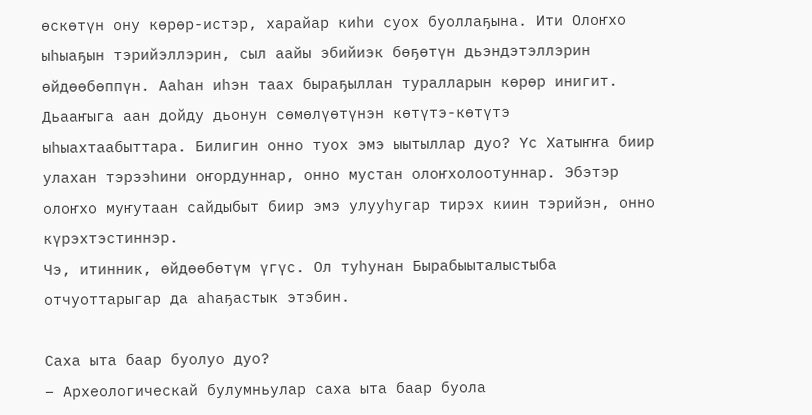өскөтүн ону көрөр-истэр, харайар киһи суох буоллаҕына. Ити Олоҥхо ыһыаҕын тэрийэллэрин, сыл аайы эбийиэк бөҕөтүн дьэндэтэллэрин өйдөөбөппүн. Ааһан иһэн таах быраҕыллан туралларын көрөр инигит. Дьааҥыга аан дойду дьонун сөмөлүөтүнэн көтүтэ-көтүтэ ыһыахтаабыттара. Билигин онно туох эмэ ыытыллар дуо? Үс Хатыҥҥа биир улахан тэрээһини оҥордуннар, онно мустан олоҥхолоотуннар. Эбэтэр олоҥхо муҥутаан сайдыбыт биир эмэ улууһугар тирэх киин тэрийэн, онно күрэхтэстиннэр.
Чэ, итинник, өйдөөбөтүм үгүс. Ол туһунан Бырабыыталыстыба отчуоттарыгар да аһаҕастык этэбин.

Саха ыта баар буолуо дуо?
– Археологическай булумньулар саха ыта баар буола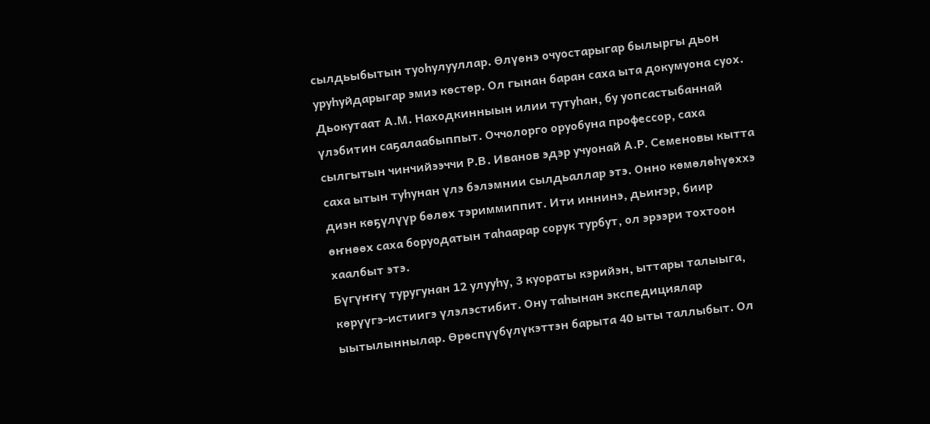сылдьыбытын туоһулууллар. Өлүөнэ очуостарыгар былыргы дьон уруһуйдарыгар эмиэ көстөр. Ол гынан баран саха ыта докумуона суох.
Дьокутаат А.М. Находкинныын илии тутуһан, бу уопсастыбаннай үлэбитин саҕалаабыппыт. Оччолорго оруобуна профессор, саха сылгытын чинчийээччи Р.В. Иванов эдэр учуонай А.Р. Семеновы кытта саха ытын туһунан үлэ бэлэмнии сылдьаллар этэ. Онно көмөлөһүөххэ диэн көҕүлүүр бөлөх тэриммиппит. Ити иннинэ, дьиҥэр, биир өҥнөөх саха боруодатын таһаарар сорук турбут, ол эрээри тохтоон хаалбыт этэ.
Бүгүҥҥү туругунан 12 улууһу, 3 куораты кэрийэн, ыттары талыыга, көрүүгэ-истиигэ үлэлэстибит. Ону таһынан экспедициялар ыытылыннылар. Өрөспүүбүлүкэттэн барыта 40 ыты таллыбыт. Ол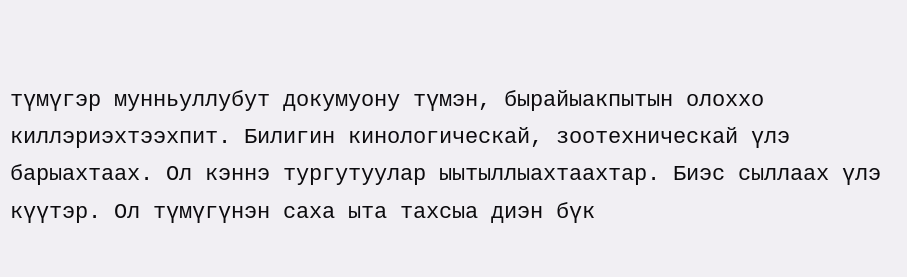түмүгэр мунньуллубут докумуону түмэн, бырайыакпытын олоххо киллэриэхтээхпит. Билигин кинологическай, зоотехническай үлэ барыахтаах. Ол кэннэ тургутуулар ыытыллыахтаахтар. Биэс сыллаах үлэ күүтэр. Ол түмүгүнэн саха ыта тахсыа диэн бүк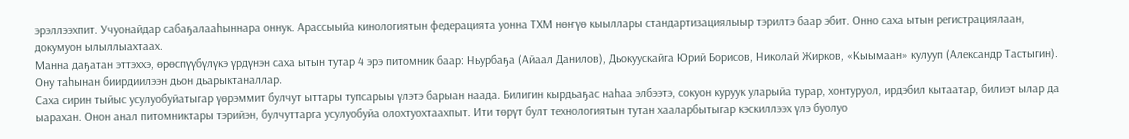эрэллээхпит. Учуонайдар сабаҕалааһыннара оннук. Арассыыйа кинологиятын федерацията уонна ТХМ нөҥүө кыыллары стандартизациялыыр тэрилтэ баар эбит. Онно саха ытын регистрациялаан, докумуон ылыллыахтаах.
Манна даҕатан эттэххэ, өрөспүүбүлүкэ үрдүнэн саха ытын тутар 4 эрэ питомник баар: Ньурбаҕа (Айаал Данилов), Дьокуускайга Юрий Борисов, Николай Жирков, «Кыымаан» кулууп (Александр Тастыгин). Ону таһынан биирдиилээн дьон дьарыктаналлар.
Саха сирин тыйыс усулуобуйатыгар үөрэммит булчут ыттары тупсарыы үлэтэ барыан наада. Билигин кырдьаҕас наһаа элбээтэ, сокуон куруук уларыйа турар, хонтуруол, ирдэбил кытаатар, билиэт ылар да ыарахан. Онон анал питомниктары тэрийэн, булчуттарга усулуобуйа олохтуохтаахпыт. Ити төрүт булт технологиятын тутан хааларбытыгар кэскиллээх үлэ буолуо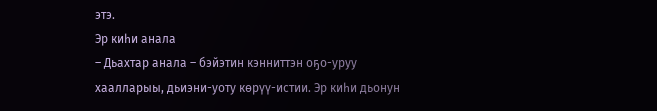этэ.
Эр киһи анала
– Дьахтар анала – бэйэтин кэнниттэн оҕо-уруу хаалларыы, дьиэни-уоту көрүү-истии. Эр киһи дьонун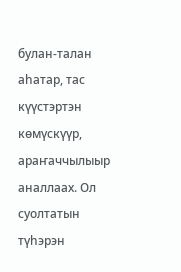булан-талан аһатар, тас күүстэртэн көмүскүүр, араҥаччылыыр аналлаах. Ол суолтатын түһэрэн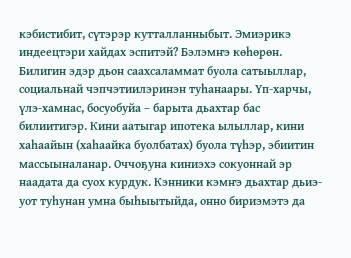кэбистибит, сүтэрэр кутталланныбыт. Эмиэрикэ индеецтэри хайдах эспитэй? Бэлэмҥэ көһөрөн.
Билигин эдэр дьон саахсаламмат буола сатыыллар, социальнай чэпчэтиилэринэн туһанаары. Үп-харчы, үлэ-хамнас, босуобуйа – барыта дьахтар бас билиитигэр. Кини аатыгар ипотека ылыллар, кини хаһаайын (хаһаайка буолбатах) буола түһэр, эбиитин массыыналанар. Оччоҕуна киниэхэ сокуоннай эр наадата да суох курдук. Кэнники кэмҥэ дьахтар дьиэ-уот туһунан умна быһыытыйда, онно бириэмэтэ да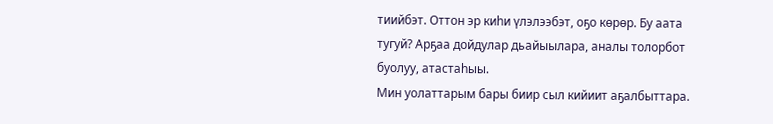тиийбэт. Оттон эр киһи үлэлээбэт, оҕо көрөр. Бу аата тугуй? Арҕаа дойдулар дьайыылара, аналы толорбот буолуу, атастаһыы.
Мин уолаттарым бары биир сыл кийиит аҕалбыттара.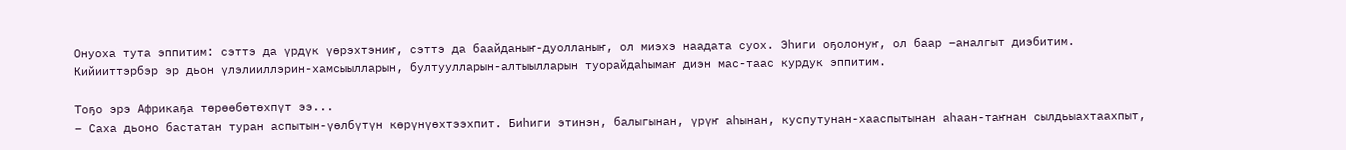Онуоха тута эппитим: сэттэ да үрдүк үөрэхтэниҥ, сэттэ да баайданыҥ-дуолланыҥ, ол миэхэ наадата суох. Эһиги оҕолонуҥ, ол баар –аналгыт диэбитим. Кийииттэрбэр эр дьон үлэлииллэрин-хамсыылларын, бултуулларын-алтыылларын туорайдаһымаҥ диэн мас-таас курдук эппитим.

Тоҕо эрэ Африкаҕа төрөөбөтөхпүт ээ...
– Саха дьоно бастатан туран аспытын-үөлбүтүн көрүнүөхтээхпит. Биһиги этинэн, балыгынан, үрүҥ аһынан, куспутунан-хааспытынан аһаан-таҥнан сылдьыахтаахпыт,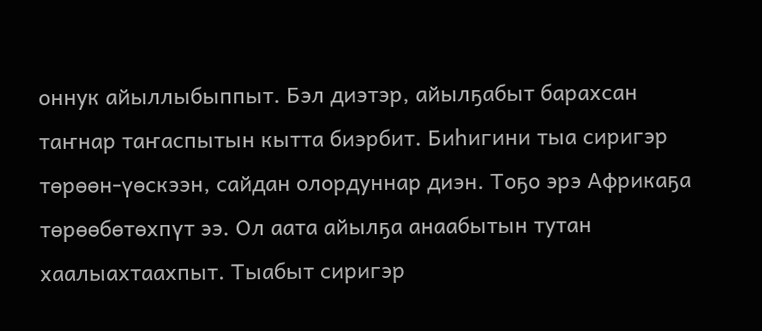оннук айыллыбыппыт. Бэл диэтэр, айылҕабыт барахсан таҥнар таҥаспытын кытта биэрбит. Биһигини тыа сиригэр төрөөн-үөскээн, сайдан олордуннар диэн. Тоҕо эрэ Африкаҕа төрөөбөтөхпүт ээ. Ол аата айылҕа анаабытын тутан хаалыахтаахпыт. Тыабыт сиригэр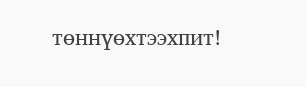төннүөхтээхпит!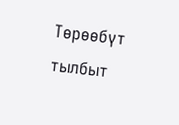Төрөөбүт тылбыт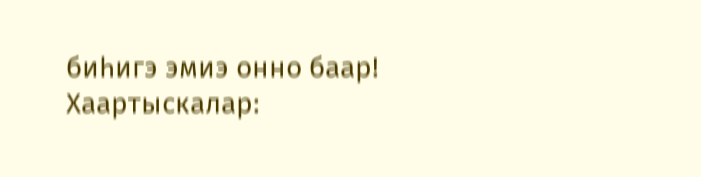биһигэ эмиэ онно баар!
Хаартыскалар: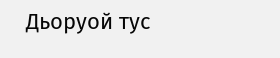Дьоруой тус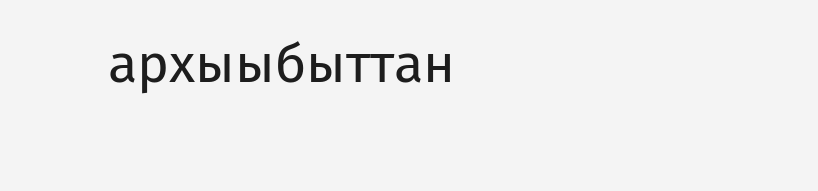архыыбыттан